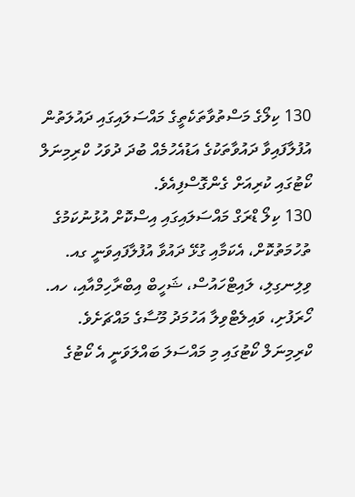130 ކިލޯގެ މަސްތުވާތަކެތީގެ މައްސަލައިގައި ދައުލަތުން އުފުލާފައިވާ ދައުވާތަކުގެ އަޑުއެހުމެއް ބުދަ ދުވަހު ކްރިމިނަލް ކޯޓުގައި ކުރިއަށް ގެންގޮސްފިއެވެ.
130 ކިލޯ ޑްރަގް މައްސަލައިގައި އިސްކޮށް އުޅުނުކަމުގެ ތުހުމަތުކޮށް، އެކަމާއި ގުޅޭ ދައުވާ އުފުލާފައިވަނީ ގއ. ވިލިނގިލި، ލައިޓްހައުސް، ޝަހީބް އިބްރާހިމްއާއި، ހއ. ހޯރަފުށި، ވައިލެޓްވިލާ އަހުމަދު މޫސާގެ މައްޗަށެވެ. ކްރިމިނަލް ކޯޓުގައި މި މައްސަލަ ބައްލަވަނީ އެ ކޯޓުގެ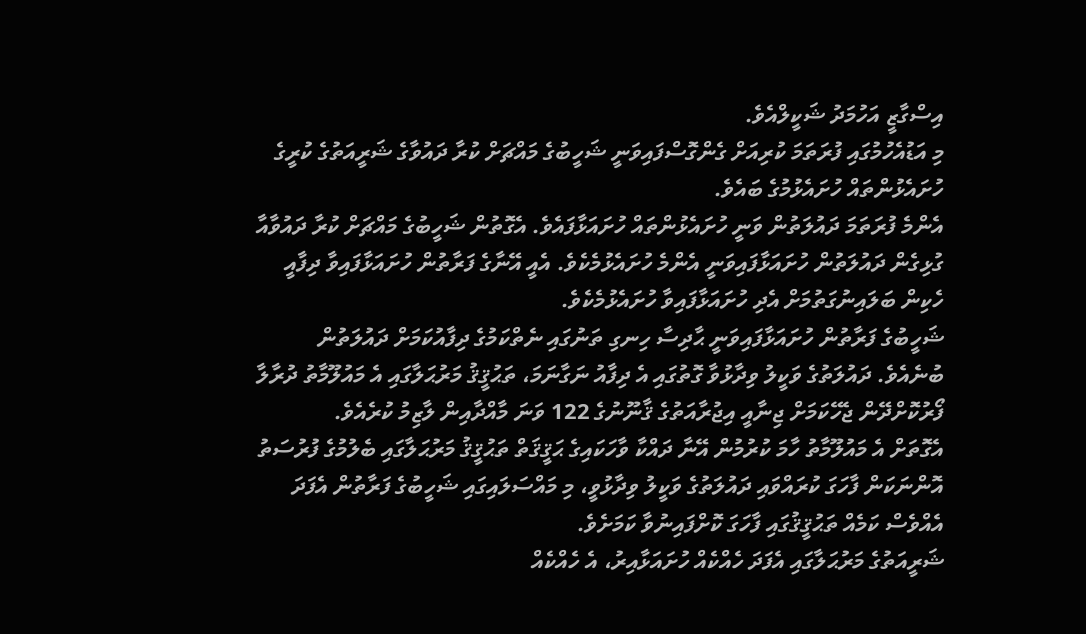އިސްގާޒީ އަހުމަދު ޝަކީލްއެވެ.
މި އަޑުއެހުމުގައި ފުރަތަމަ ކުރިއަށް ގެންގޮސްފައިވަނީ ޝަހީބުގެ މައްޗަށް ކުރާ ދައުވާގެ ޝަރީއަތުގެ ކުރީގެ ހުށައެޅުންތައް ހުށައެޅުމުގެ ބައެވެ.
އެންމެ ފުރަތަމަ ދައުލަތުން ވަނީ ހުށައެޅުންތައް ހުށައަޅާފައެވެ. އެގޮތުން ޝަހީބުގެ މައްޗަށް ކުރާ ދައުވާއާ ގުޅިގެން ދައުލަތުން ހުށައަޅާފައިވަނީ އެންމެ ހުށައެޅުމެކެވެ. އެއީ އޭނާގެ ފަރާތުން ހުށައަޅާފައިވާ ދިފާއީ ހެކިން ބަލައިނުގަތުމަށް އެދި ހުށައަޅާފައިވާ ހުށައެޅުމެކެވެ.
ޝަހީބުގެ ފަރާތުން ހުށައަޅާފައިވަނީ ޙާދިސާ ހިނގި ތަނުގައި ނެތްކަމުގެ ދިފާއުކަމަށް ދައުލަތުން ބުނެއެވެ. ދައުލަތުގެ ވަކީލު ވިދާޅުވާ ގޮތުގައި އެ ދިފާއު ނަގާނަމަ، ތަޙުޤީޤު މަރުޙަލާގައި އެ މައުލޫމާތު ދުރާލާ ފޯރުކޮށްދޭން ޖެހޭކަމަށް ޖިނާއީ އިޖުރާއަތުގެ ޤާނޫނުގެ 122 ވަނަ މާއްދާއިން ލާޒިމު ކުރެއެވެ.
އެގޮތަށް އެ މައުލޫމާތު ހާމަ ކުރުމުން އޭނާ ދައްކާ ވާހަކައިގެ ޙަޤީޤަތް ތަޙުޤީޤު މަރުޙަލާގައި ބެލުމުގެ ފުރުސަތު އޮންނަކަން ފާހަގަ ކުރައްވައި ދައުލަތުގެ ވަކީލު ވިދާޅުވީ، މި މައްސަލައިގައި ޝަހީބުގެ ފަރާތުން އެފަދަ އެއްވެސް ކަމެއް ތަޙުޤީޤުގައި ފާހަގަ ކޮށްފައިނުވާ ކަމަށެވެ.
ޝަރީއަތުގެ މަރުޙަލާގައި އެފަދަ ހެއްކެއް ހުށައަޅާއިރު، އެ ހެއްކެއް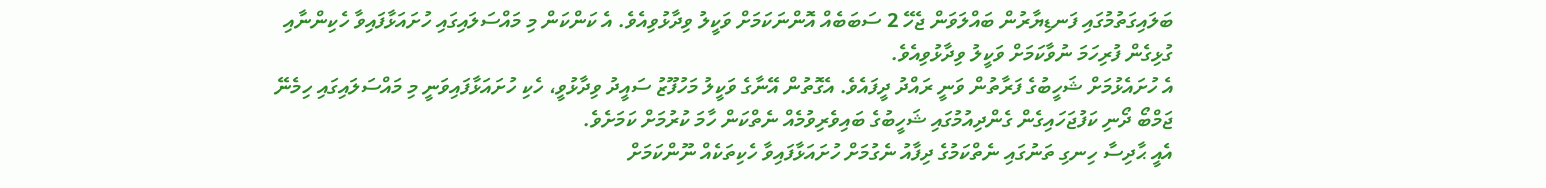ބަލައިގަތުމުގައި ފަނޑިޔާރުން ބައްލަވަން ޖެހޭ 2 ސަބަބެއް އޮންނަކަމަށް ވަކީލު ވިދާޅުވިއެވެ. އެ ކަންކަން މި މައްސަލައިގައި ހުށައަޅާފައިވާ ހެކިންނާއި ގުޅިގެން ފުރިހަމަ ނުވާކަމަށް ވަކީލު ވިދާޅުވިއެވެ.
އެ ހުށައެޅުމަށް ޝަހީބުގެ ފަރާތުން ވަނީ ރައްދު ދީފައެވެ. އެގޮތުން އޭނާގެ ވަކީލު މަހުފޫޒު ސައީދު ވިދާޅުވީ، ހެކި ހުށައަޅާފައިވަނީ މި މައްސަލައިގައި ހިމެނޭ ޖަމްބޯ ދޯނި ކަފުޖަހައިގެން ގެންދިއުމުގައި ޝަހީބުގެ ބައިވެރިވުމެއް ނެތްކަން ހާމަ ކުރުމަށް ކަމަށެވެ.
އެއީ ޙާދިސާ ހިނގި ތަނުގައި ނެތްކަމުގެ ދިފާއު ނެގުމަށް ހުށައަޅާފައިވާ ހެކިތަކެއް ނޫންކަމަށް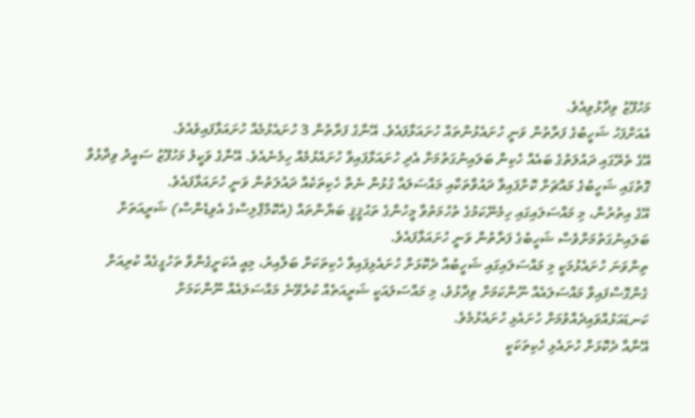މަހުފޫޒު ވިދާޅުވިއެވެ.
އެއަށްފަހު ޝަހީބުގެ ފަރާތުން ވަނީ ހުށައެޅުންތައް ހުށައަޅާފައެވެ. އޭނާގެ ފަރާތުން 3 ހުށައެޅުމެއް ހުށައަޅާފައިވެއެވެ.
އޭގެ ތެރޭގައި ދައުލަތުގެ ބައެއް ހެކިން ބަލައިނުގަތުމަށް އެދި ހުށައަޅާފައިވާ ހުށައެޅުމެއް ހިމެނެއެވެ. އޭނާގެ ވަކީލު މަހުފޫޒު ސައީދު ވިދާޅުވާ ގޮތުގައި ޝަހީބުގެ މައްޗަށް ކޮށްފައިވާ ދައުވާތަކާއި މައްސަލައާ ގުޅުން ނެތް ހެކިތަކެއް ދައުލަތުން ވަނީ ހުށައަޅާފައެވެ.
އޭގެ އިތުރުން، މި މައްސަލައިގައި ހިމެނޭކަމުގެ ތުހުމަތުވާ މީހުންގެ ތަޙުޤީޤީ ބަޔާންތައް (އެކޮމްޕްލިސްގެ އެވިޑެންސް) ޝަރީއަތަށް ބަލައިނުގަތުމަށްވެސް ޝަހީބުގެ ފަރާތުން ވަނީ ހުށައަޅާފައެވެ.
ތިންވަނަ ހުށައެޅުމަކީ މި މައްސަލައިގައި ޝަހީބުއާ ދެކޮޅަށް ހުށައެޅިފައިވާ ހެކިތަކަށް ބަލާއިރު، މިއީ އެކަށީގެންވާ ތަހުގީގެއް ކުރިއަށް ގެންގޮސްފައިވާ މައްސަލައެއް ނޫންކަމަށް ވިދާޅުވެ، މި މައްސަލައަކީ ޝަރީއަތެއް ކުރެވޭނެ މައްސަލައެއް ނޫންކަމަށް ކަނޑައަޅުއްވައިދެއްވުމަށް ހުށައެޅި ހުށައެޅުމެވެ.
އޭނާއާ ދެކޮޅަށް ހުށައެޅި ހެކިތަކަކީ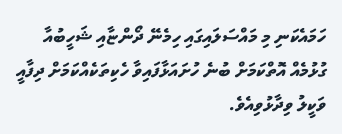ހަމައެކަނި މި މައްސަލައިގައި ހިމެނޭ ދޯންޏާއި ޝަހީބުއާ ގުޅުމެއް އޮތްކަމަށް ބުނެ ހުށައަޅާފައިވާ ހެކިތަކެއްކަމަށް ދިފާއީ ވަކީލު ވިދާޅުވިއެވެ.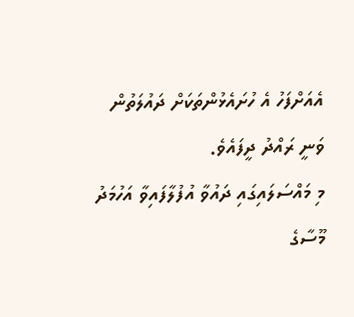އެއަށްފަހު އެ ހުށައެޅުންތަކަށް ދައުލަތުން ވަނީ ރައްދު ދީފައެވެ.
މި މައްސަލައިގައި ދައުވާ އުފުލާފައިވާ އަހުމަދު މޫސާގެ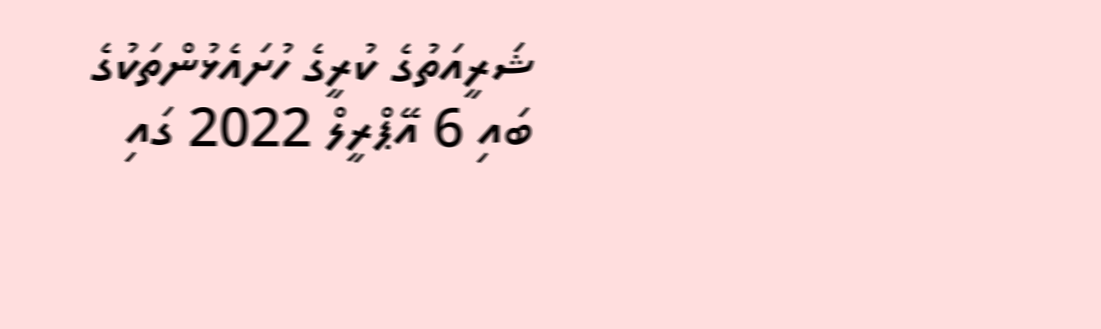ޝަރީއަތުގެ ކުރީގެ ހުށައެޅުންތަކުގެ ބައި 6 އޭޕްރީލް 2022 ގައި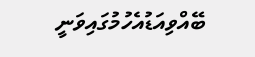ބޭއްވިއަޑުއެހުމުގައިވަނީ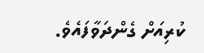ކުރިއަށް ގެންދަވާފައެވެ.